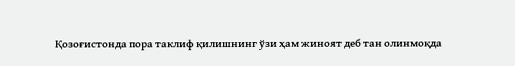Қозоғистонда пора таклиф қилишнинг ўзи ҳам жиноят деб тан олинмоқда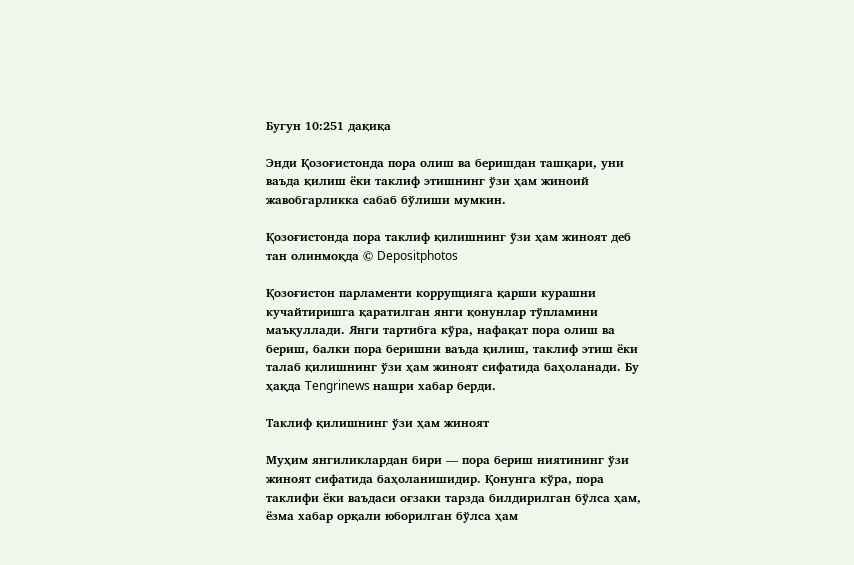Бугун 10:251 дақиқа

Энди Қозоғистонда пора олиш ва беришдан ташқари, уни ваъда қилиш ёки таклиф этишнинг ўзи ҳам жиноий жавобгарликка сабаб бўлиши мумкин.

Қозоғистонда пора таклиф қилишнинг ўзи ҳам жиноят деб тан олинмоқда © Depositphotos

Қозоғистон парламенти коррупцияга қарши курашни кучайтиришга қаратилган янги қонунлар тўпламини маъқуллади. Янги тартибга кўра, нафақат пора олиш ва бериш, балки пора беришни ваъда қилиш, таклиф этиш ёки талаб қилишнинг ўзи ҳам жиноят сифатида баҳоланади. Бу ҳақда Tengrinews нашри хабар берди.

Таклиф қилишнинг ўзи ҳам жиноят

Муҳим янгиликлардан бири — пора бериш ниятининг ўзи жиноят сифатида баҳоланишидир. Қонунга кўра, пора таклифи ёки ваъдаси оғзаки тарзда билдирилган бўлса ҳам, ёзма хабар орқали юборилган бўлса ҳам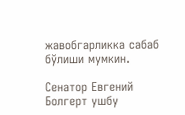жавобгарликка сабаб бўлиши мумкин.

Сенатор Евгений Болгерт ушбу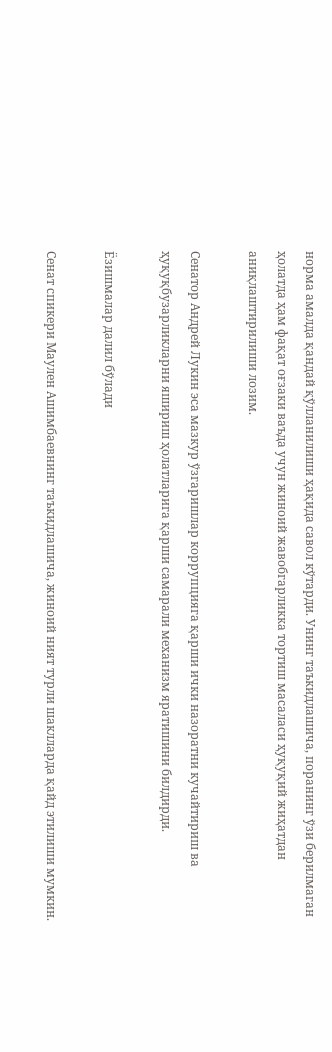норма амалда қандай қўлланилиши ҳақида савол кўтарди. Унинг таъкидлашича, поранинг ўзи берилмаган ҳолатда ҳам фақат оғзаки ваъда учун жиноий жавобгарликка тортиш масаласи ҳуқуқий жиҳатдан аниқлаштирилиши лозим.

Сенатор Андрей Лукин эса мазкур ўзгаришлар коррупцияга қарши ички назоратни кучайтириш ва ҳуқуқбузарликларни яшириш ҳолатларига қарши самарали механизм яратишини билдирди.

Ёзишмалар далил бўлади

Сенат спикери Маулен Ашимбаевнинг таъкидлашича, жиноий ният турли шаклларда қайд этилиши мумкин.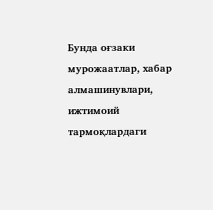Бунда оғзаки мурожаатлар, хабар алмашинувлари, ижтимоий тармоқлардаги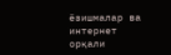ёзишмалар ва интернет орқали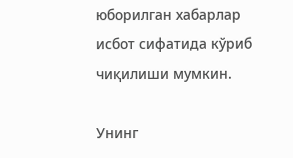юборилган хабарлар исбот сифатида кўриб чиқилиши мумкин.

Унинг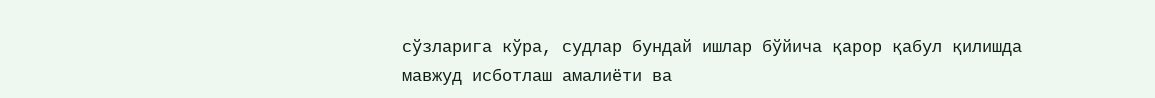сўзларига кўра, судлар бундай ишлар бўйича қарор қабул қилишда мавжуд исботлаш амалиёти ва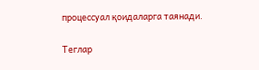процессуал қоидаларга таянади.

Теглар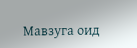Мавзуга оид